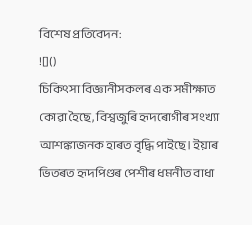বিশেষ প্ৰতিবেদন:
![]()
চিকিৎসা বিজ্ঞানীসকলৰ এক সমীক্ষাত কোৱা হৈছে, বিশ্বজুৰি হৃদৰোগীৰ সংখ্যা আশঙ্কাজনক হাৰত বৃদ্ধি পাইছে। ইয়াৰ ভিতৰত হৃদপিণ্ডৰ পেশীৰ ধমনীত বাধা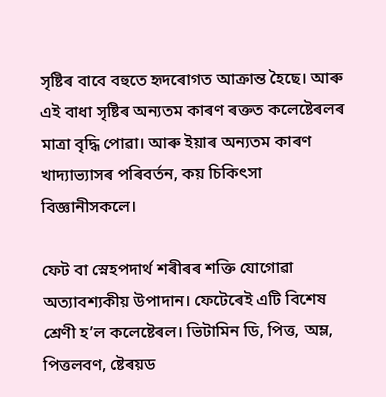সৃষ্টিৰ বাবে বহুতে হৃদৰোগত আক্রান্ত হৈছে। আৰু এই বাধা সৃষ্টিৰ অন্যতম কাৰণ ৰক্তত কলেষ্টেৰলৰ মাত্রা বৃদ্ধি পোৱা। আৰু ইয়াৰ অন্যতম কাৰণ খাদ্যাভ্যাসৰ পৰিবর্তন, কয় চিকিৎসা বিজ্ঞানীসকলে।

ফেট বা স্নেহপদার্থ শৰীৰৰ শক্তি যোগোৱা অত্যাবশ্যকীয় উপাদান। ফেটেৰেই এটি বিশেষ শ্ৰেণী হ’ল কলেষ্টেৰল। ভিটামিন ডি, পিত্ত, অম্ল, পিত্তলবণ, ষ্টেৰয়ড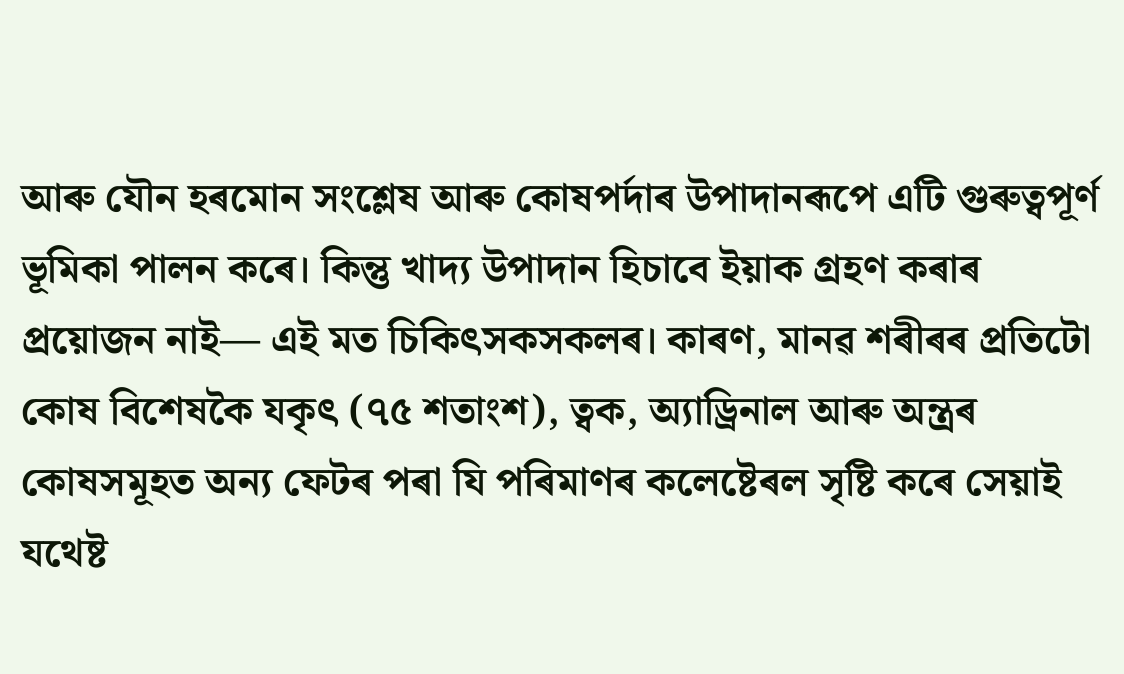আৰু যৌন হৰমোন সংশ্লেষ আৰু কোষপর্দাৰ উপাদানৰূপে এটি গুৰুত্বপূর্ণ ভূমিকা পালন কৰে। কিন্তু খাদ্য উপাদান হিচাবে ইয়াক গ্রহণ কৰাৰ প্রয়োজন নাই— এই মত চিকিৎসকসকলৰ। কাৰণ, মানৱ শৰীৰৰ প্রতিটো কোষ বিশেষকৈ যকৃৎ (৭৫ শতাংশ), ত্বক, অ্যাড্রিনাল আৰু অন্ত্রৰ কোষসমূহত অন্য ফেটৰ পৰা যি পৰিমাণৰ কলেষ্টেৰল সৃষ্টি কৰে সেয়াই যথেষ্ট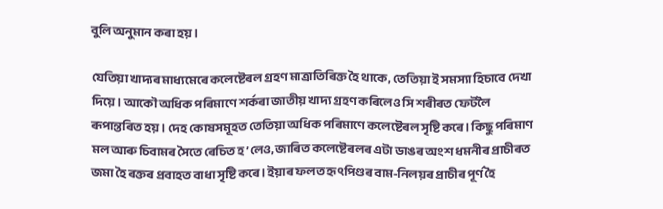বুলি অনুমান কৰা হয়।

যেতিয়া খাদ্যৰ মাধ্যমেৰে কলেষ্টেৰল গ্রহণ মাত্রাতিৰিক্ত হৈ থাকে, তেতিয়া ই সমস্যা হিচাবে দেখা দিয়ে। আকৌ অধিক পৰিমাণে শর্কৰা জাতীয় খাদ্য গ্রহণ কৰিলেও সি শৰীৰত ফেটলৈ ৰূপান্তৰিত হয়। দেহ কোষসমূহত তেতিয়া অধিক পৰিমাণে কলেষ্টেৰল সৃষ্টি কৰে। কিছু পৰিমাণ মল আৰু চিবামৰ সৈতে ৰেচিত হ’লেও, জাৰিত কলেষ্টেৰলৰ এটা ডাঙৰ অংশ ধমনীৰ প্রাচীৰত জমা হৈ ৰক্তৰ প্রবাহত বাধা সৃষ্টি কৰে। ইয়াৰ ফলত হৃৎপিণ্ডৰ বাম-নিলয়ৰ প্রাচীৰ পূৰ্ণ হৈ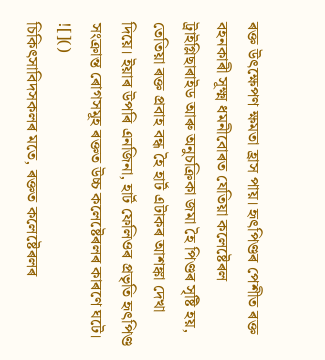ৰক্ত উৎক্ষেপণ ক্ষমতা হ্রাস পায়। হৃৎপিণ্ডৰ পেশীত ৰক্ত বহনকাৰী সূক্ষ্ম ধমনীবোৰত যেতিয়া কলেষ্টেৰল ট্রাইগ্লিছাৰাইড আৰু অনুচক্রিকা জমা হৈ পিণ্ডৰ সৃষ্টি হয়, তেতিয়া ৰক্ত প্রবাহ বন্ধ হৈ হার্ট এটাকৰ আশঙ্কা দেখা দিয়ে। ইয়াৰ উপৰি এনজিনা, হার্ট ফেলিওৰ প্রভৃতি হৃৎপিণ্ড সংক্রান্ত ৰোগসমূহ ৰক্তত উচ্চ কলেষ্টেৰলৰ কাৰণে ঘটে।
![]()
চিকিৎসাবিদসকলৰ মতে, ৰক্তত কলেষ্টেৰলৰ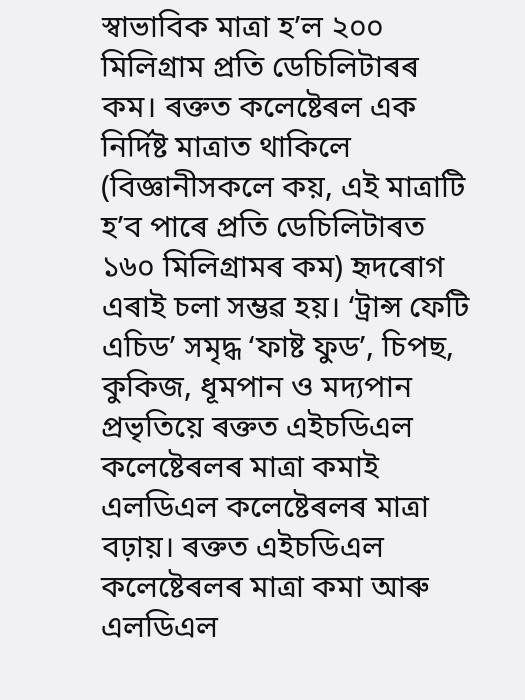স্বাভাবিক মাত্রা হ’ল ২০০ মিলিগ্রাম প্রতি ডেচিলিটাৰৰ কম। ৰক্তত কলেষ্টেৰল এক নির্দিষ্ট মাত্রাত থাকিলে (বিজ্ঞানীসকলে কয়, এই মাত্রাটি হ’ব পাৰে প্রতি ডেচিলিটাৰত ১৬০ মিলিগ্রামৰ কম) হৃদৰোগ এৰাই চলা সম্ভৱ হয়। ‘ট্রান্স ফেটি এচিড’ সমৃদ্ধ ‘ফাষ্ট ফুড’, চিপছ, কুকিজ, ধূমপান ও মদ্যপান প্রভৃতিয়ে ৰক্তত এইচডিএল কলেষ্টেৰলৰ মাত্রা কমাই এলডিএল কলেষ্টেৰলৰ মাত্রা বঢ়ায়। ৰক্তত এইচডিএল কলেষ্টেৰলৰ মাত্রা কমা আৰু এলডিএল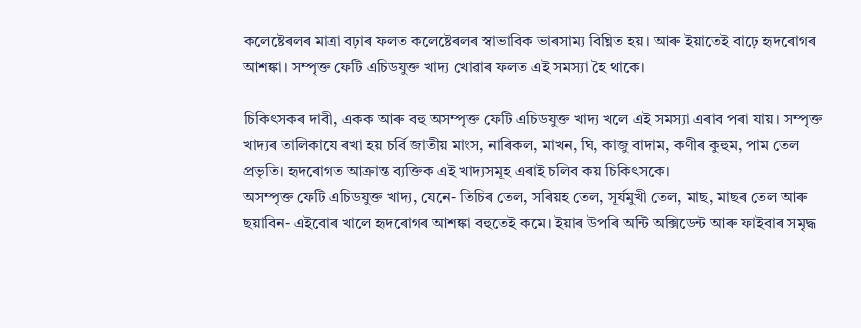কলেষ্টেৰলৰ মাত্রা বঢ়াৰ ফলত কলেষ্টেৰলৰ স্বাভাবিক ভাৰসাম্য বিঘ্নিত হয়। আৰু ইয়াতেই বাঢ়ে হৃদৰোগৰ আশঙ্কা। সম্পৃক্ত ফেটি এচিডযুক্ত খাদ্য খোৱাৰ ফলত এই সমস্যা হৈ থাকে।

চিকিৎসকৰ দাবী, একক আৰু বহু অসম্পৃক্ত ফেটি এচিডযুক্ত খাদ্য খলে এই সমস্যা এৰাব পৰা যায়। সম্পৃক্ত খাদ্যৰ তালিকাযে ৰখা হয় চর্বি জাতীয় মাংস, নাৰিকল, মাখন, ঘি, কাজু বাদাম, কণীৰ কুহুম, পাম তেল প্রভৃতি। হৃদৰোগত আক্রান্ত ব্যক্তিক এই খাদ্যসমূহ এৰাই চলিব কয় চিকিৎসকে।
অসম্পৃক্ত ফেটি এচিডযুক্ত খাদ্য, যেনে- তিচিৰ তেল, সৰিয়হ তেল, সূর্যমুখী তেল, মাছ, মাছৰ তেল আৰু ছয়াবিন- এইবোৰ খালে হৃদৰোগৰ আশঙ্কা বহুতেই কমে। ইয়াৰ উপৰি অন্টি অক্সিডেন্ট আৰু ফাইবাৰ সমৃদ্ধ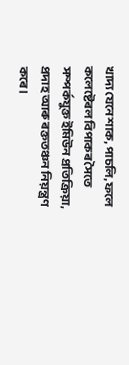খাদ্য যেনে শাক, পাচলি, ফলে কলেষ্টেৰল বিপাকৰ সৈতে সম্পর্কযুক্ত ইমিউন প্রতিক্রিয়া, প্রদাহ আৰু ৰক্ততঞ্চন নিয়ন্ত্রণ কৰে।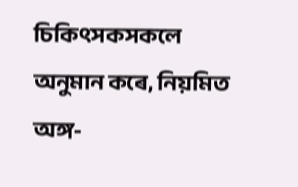চিকিৎসকসকলে অনুমান কৰে, নিয়মিত অঙ্গ-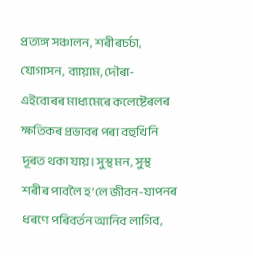প্রত্যঙ্গ সঞ্চালন, শৰীৰচর্চা, যোগাসন, ব্যায়াম, দৌৰা- এইবোৰৰ মাধ্যমেৰে কলেষ্টেৰলৰ ক্ষতিকৰ প্রভাবৰ পৰা বহুখিনি দূৰত থকা যায়। সুস্থ মন, সুস্থ শৰীৰ পাবলৈ হ’লে জীবন-যাপনৰ ধৰণে পৰিবর্তন আনিব লাগিব,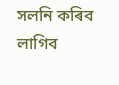সলনি কৰিব লাগিব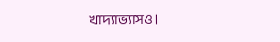খাদ্যাভ্যাসও।